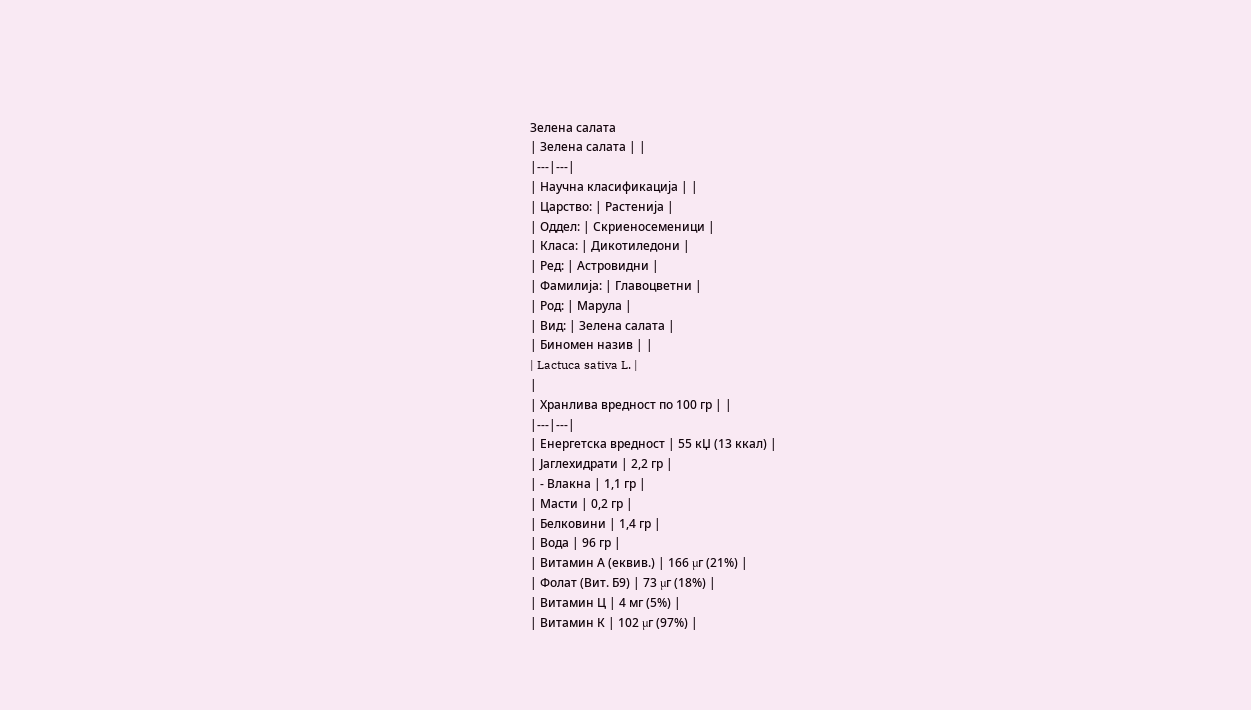Зелена салата
| Зелена салата | |
|---|---|
| Научна класификација | |
| Царство: | Растенија |
| Оддел: | Скриеносеменици |
| Класа: | Дикотиледони |
| Ред: | Астровидни |
| Фамилија: | Главоцветни |
| Род: | Марула |
| Вид: | Зелена салата |
| Биномен назив | |
| Lactuca sativa L. |
|
| Хранлива вредност по 100 гр | |
|---|---|
| Енергетска вредност | 55 кЏ (13 ккал) |
| Јаглехидрати | 2,2 гр |
| - Влакна | 1,1 гр |
| Масти | 0,2 гр |
| Белковини | 1,4 гр |
| Вода | 96 гр |
| Витамин А (еквив.) | 166 μг (21%) |
| Фолат (Вит. Б9) | 73 μг (18%) |
| Витамин Ц | 4 мг (5%) |
| Витамин К | 102 μг (97%) |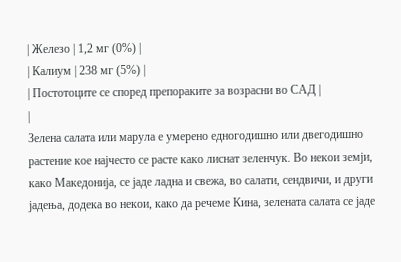| Железо | 1,2 мг (0%) |
| Калиум | 238 мг (5%) |
| Постотоците се според препораките за возрасни во САД |
|
Зелена салата или марула е умерено едногодишно или двегодишно растение кое најчесто се расте како лиснат зеленчук. Во некои земји, како Македонија, се јаде ладна и свежа, во салати, сендвичи, и други јадења, додека во некои, како да речеме Кина, зелената салата се јаде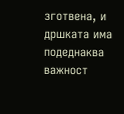зготвена, и дршката има подеднаква важност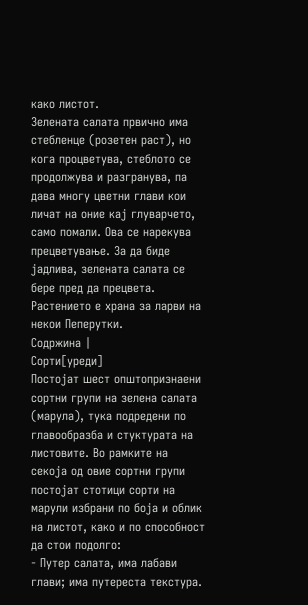како листот.
Зелената салата првично има стебленце (розетен раст), но кога процветува, стеблото се продолжува и разгранува, па дава многу цветни глави кои личат на оние кај глуварчето, само помали. Ова се нарекува прецветување. За да биде јадлива, зелената салата се бере пред да прецвета. Растението е храна за ларви на некои Пеперутки.
Содржина |
Сорти[уреди]
Постојат шест општопризнаени сортни групи на зелена салата (марула), тука подредени по главообразба и стуктурата на листовите. Во рамките на секоја од овие сортни групи постојат стотици сорти на марули избрани по боја и облик на листот, како и по способност да стои подолго:
- Путер салата, има лабави глави; има путереста текстура.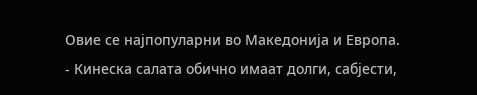Овие се најпопуларни во Македонија и Европа.
- Кинеска салата обично имаат долги, сабјести,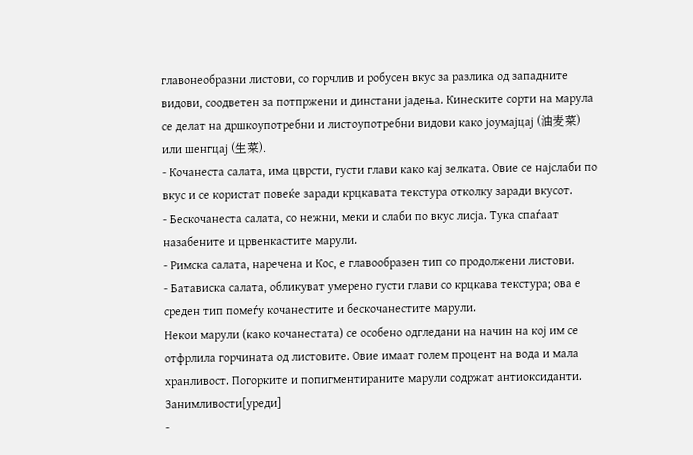главонеобразни листови, со горчлив и робусен вкус за разлика од западните видови, соодветен за потпржени и динстани јадења. Кинеските сорти на марула се делат на дршкоупотребни и листоупотребни видови како јоумајцај (油麦菜) или шенгцај (生菜).
- Кочанеста салата, има цврсти, густи глави како кај зелката. Овие се најслаби по вкус и се користат повеќе заради крцкавата текстура отколку заради вкусот.
- Бескочанеста салата, со нежни, меки и слаби по вкус лисја. Тука спаѓаат назабените и црвенкастите марули.
- Римска салата, наречена и Кос, е главообразен тип со продолжени листови.
- Батависка салата, обликуват умерено густи глави со крцкава текстура; ова е среден тип помеѓу кочанестите и бескочанестите марули.
Некои марули (како кочанестата) се особено одгледани на начин на кој им се отфрлила горчината од листовите. Овие имаат голем процент на вода и мала хранливост. Погорките и попигментираните марули содржат антиоксиданти.
Занимливости[уреди]
-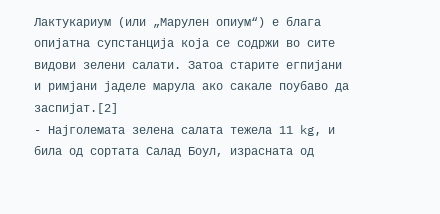Лактукариум (или „Марулен опиум“) е блага опијатна супстанција која се содржи во сите видови зелени салати. Затоа старите егпијани и римјани јаделе марула ако сакале поубаво да заспијат.[2]
- Најголемата зелена салата тежела 11 kg, и била од сортата Салад Боул, израсната од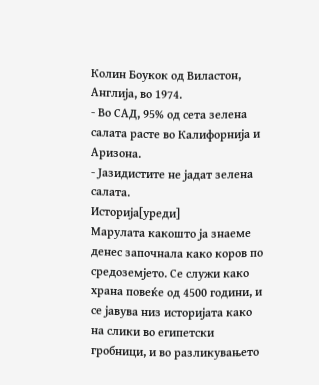Колин Боукок од Виластон, Англија, во 1974.
- Во САД, 95% од сета зелена салата расте во Калифорнија и Аризона.
- Јазидистите не јадат зелена салата.
Историја[уреди]
Марулата какошто ја знаеме денес започнала како коров по средоземјето. Се служи како храна повеќе од 4500 години, и се јавува низ историјата како на слики во египетски гробници, и во разликувањето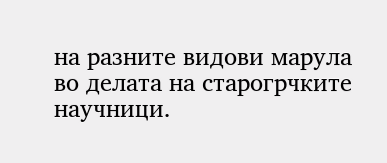на разните видови марула во делата на старогрчките научници.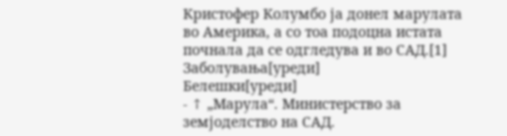Кристофер Колумбо ја донел марулата во Америка, а со тоа подоцна истата почнала да се одгледува и во САД.[1]
Заболувања[уреди]
Белешки[уреди]
- ↑ „Марула“. Министерство за земјоделство на САД.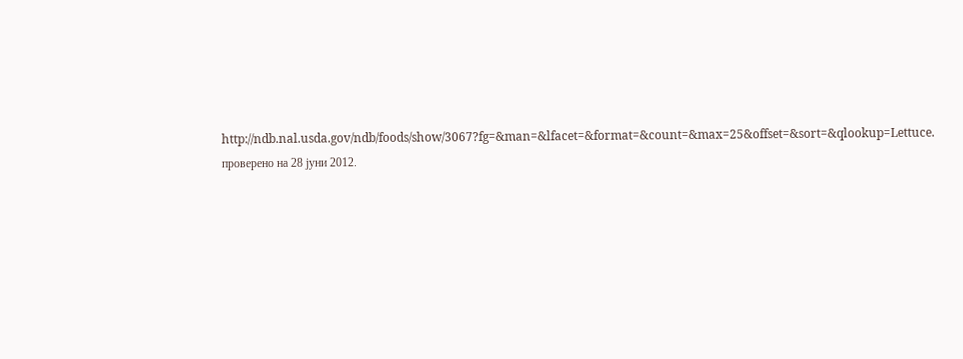http://ndb.nal.usda.gov/ndb/foods/show/3067?fg=&man=&lfacet=&format=&count=&max=25&offset=&sort=&qlookup=Lettuce. проверено на 28 јуни 2012.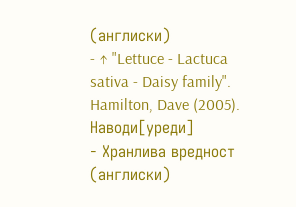(англиски)
- ↑ "Lettuce - Lactuca sativa - Daisy family". Hamilton, Dave (2005).
Наводи[уреди]
- Хранлива вредност (англиски)